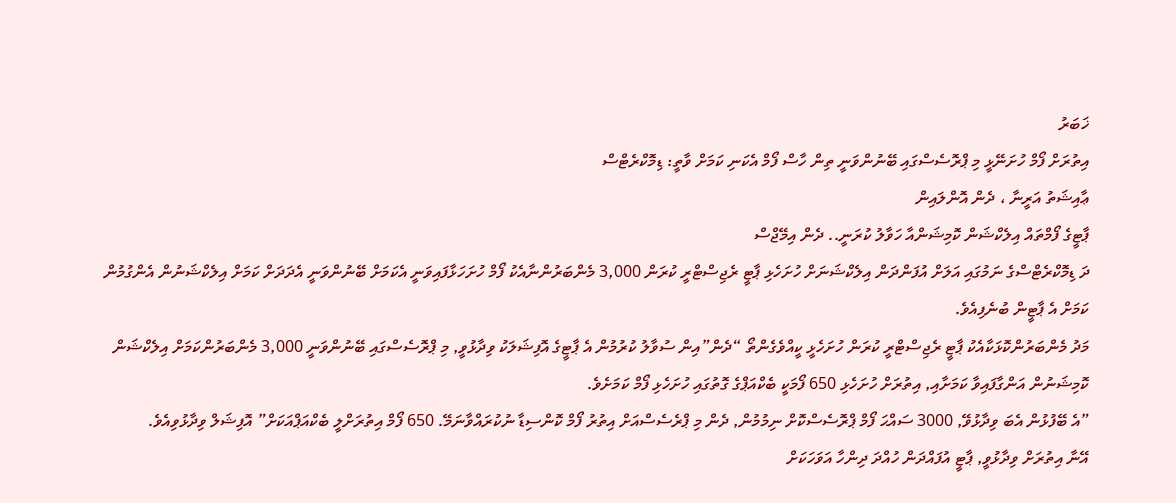ޚަބަރު
އިތުރަށް ފޯމް ހުށަނޭޅީ މި ޕްރޮސެސްގައި ބޭނުންވަނީ ތިން ހާސް ފޯމް އެކަނި ކަމަށް ވާތީ: ޑިމޮކްރެޓްސް
ޢާއިޝަތު އަރީނާ ، ދެން އޮންލައިން
ޕާޓީގެ ފޯމްތައް އިލެކްޝަން ކޮމިޝަންއާ ހަވާލު ކުރަނީ.. ދެން އިމޭޖްސް
ދަ ޑިމޮކްރެޓްސްގެ ނަމުގައި އަލަށް އުފަންދަން އިލެކްޝަނަށް ހުށަހެޅި ޕާޓީ ރެޖިސްޓްރީ ކުރަން 3,000 މެންބަރުންނާއެކު ފޯމް ހުށަހަޅާފައިވަނީ އެކަމަށް ބޭނުންވަނީ އެދަދަށް ކަމަށް އިލެކްޝަނުން އެންގުމުން ކަމަށް އެ ޕާޓީން ބުނެފިއެވެ.
މަދު މެންބަރުންކޮޅަކާއެކު ޕާޓީ ރެޖިސްޓްރީ ކުރަން ހުށަހެޅީ ކީއްވެގެންތޯ “ދެން”އިން ސުވާލު ކުރުމުން އެ ޕާޓީގެ އޮފިޝަލަކު ވިދާޅުވީ, މި ޕްރޮސެސްގައި ބޭނުންވަނީ 3,000 މެންބަރުންކަމަށް އިލެކްޝަން ކޮމިޝަނުން އަންގާފައިވާ ކަމަށާއި, އިތުރަށް ހުށަހެޅި 650 ފޯމަކީ ބެކްއަޕްގެ ގޮތުގައި ހުށަހެޅި ފޯމް ކަމަށެވެ.
”އެ ބޭފުޅުން އެބަ ވިދާޅުވޭ, 3000 ސައްޙަ ފޯމް ޕްރޮސެސްކޮށް ނިމުމުން, ދެން މި ޕްރެސެސްއަށް އިތުރު ފޯމް ކޮންސިޑާ ނުކުރައްވާނަމޭ. 650 ފޯމް އިތުރަށްލީ ބެކްއަޕްއަކަށް” އޮފިޝަލް ވިދާޅުވިއެވެ.
އޭނާ އިތުރަށް ވިދާޅުވީ, ޕާޓީ އުފައްދަން ހުއްދަ ދިންހާ އަވަހަކަށް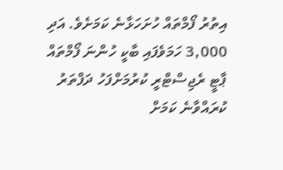އިތުރު ފޯމްތައް ހުށަހަޅާނެ ކަމަށެވެ. އަދި 3,000 ހަމަވެފައި ބާކީ ހުންނަ ފޯމްތައް ޕާޓީ ރެޖިސްޓްރީ ކުރުމަށްފަހު ދަފްތަރު ކުރައްވާނެ ކަމަށް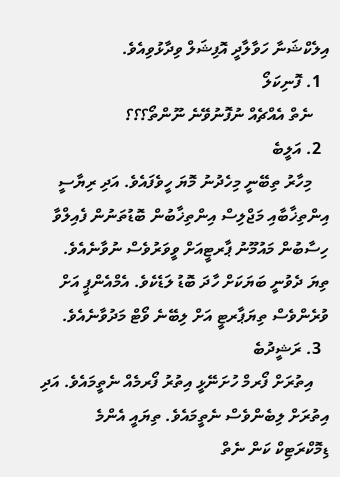އިލެކްޝަނާ ހަވާލާދީ އޮފިޝަލް ވިދާޅުވިއެވެ.
  1. ފޮނިކަލޯ
    ނެތް އެއްޗެއް ނުފޮނުވޭނެ ނޫންތޯ؟؟؟
  2. އަލީބެ
    މިހާރު ތިބޭނީ މިހެދުނު މޮޔަ ހީވެފައެވެ. އަދި ރިޔާސީ އިންތިޚާބާއި މަޖްލިސް އިންތިޚާބުން ބޮޑުތަނުން ފެއިލްވާ ހިސާބުން މައުމޫނު ޕާރޓީއަށް ވީވަރުވެސް ނުވާނެއެވެ. ތިޔަ ދެވުނީ ބަޔަކަށް ހާދަ ބޮޑު ލަޑެކެވެ. އެމްއެންޕީ އަށް ވުރެންވެސް ތިޔަޕާރޓީ އަށް ލިބޭނެ ވޯޓް މަދުވާނެއެވެ.
  3. ރަޝީދުބެ
    އިތުރަށް ފޯރމް ހުށަނޭޅީ އިތުރު ފޯރމެއް ނެތީމައެވެ. އަދި އިތުރަށް ލިބެންވެސް ނެތީމައެވެ. ތިޔައީ އެންމެ ޑިމޮކްރަޓިކް ކަން ނެތް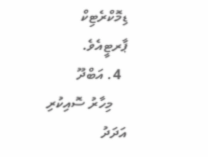ޑިމޮކްރެޓިކް ޕާރޓީއެވެ.
  4. އަބްދޫ
    މިހާރު ސޮއިކުރި އަދަދު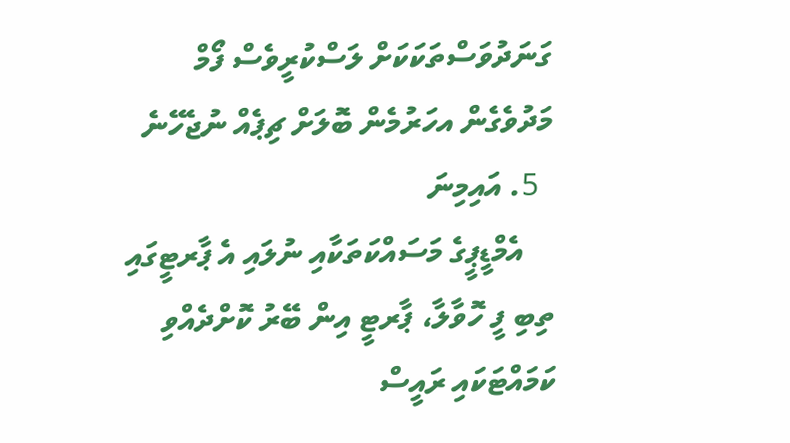ގަނަދުވަސްތަކަކަށް ލަސްކުރީވެސް ފޯމް މަދުވެގެން އހަރުމެން ބޮލަށް ޗިޕެއް ނުޖެހޭނެ
  5. އައިމިނަ
    އެމްޑީޕީގެ މަސައްކަތަކާއި ނުލައި އެ ޕާރޓީގައި ތިބި ފީ ހޮވާލާ، ޕާރޓީ އިން ބޭރު ކޮށްދެއްވި ކަމައްޓަކައި ރައީސް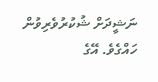ނަޝީދަށް ޝުކުރުވެރިވުން ހައްގެވެ. އޭގެ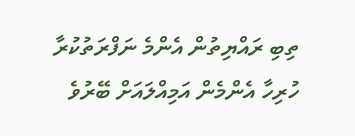ތިބި ރައްޔިތުން އެންމެ ނަފްރަތުކުރާ ހުރިހާ އެންމެން އަމިއްލައަށް ބޭރުވެ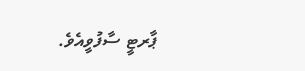ޕާރޓީ ސާފުވީއެވެ.